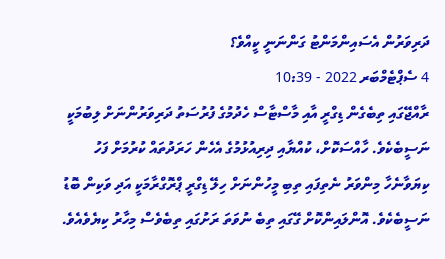ދަރިވަރުން އެސައިންމަންޓު ގަންނަނީ ކީއްވެ؟
4 ސެޕްޓެމްބަރ 2022 - 10:39
ރާއްޖޭގައި ތިބެގެން ޑިގްރީ އާއި މާސްޓާސް ހެދުމުގެ ފުރުސަތު ދަރިވަރުންނަށް ލިބުމަކީ ނަސީބެކެވެ. ހާއްސަކޮށް، ކުއްޔާއި ދިރިއުޅުމުގެ އެހެން ހަރަދުތައް ކުރުމަށް ފަހު ކިޔަވާނެހާ މިންވަރު ނެތިފައި ތިބި މީހުންނަށް ހިލޭ ޑިގްރީ ޕްރޮގްރާމަކީ އަދި ވަކިން ބޮޑު ނަސީބެކެވެ. އޮންލައިންކޮށް ގޭގައި ތިބެ ނުވަތަ ރަށުގައި ތިބެވެސް މިހާރު ކިޔެވެއެވެ.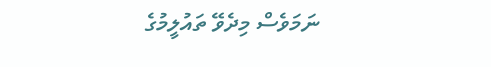ނަމަވެސް މިދެވޭ ތައުލީމުގެ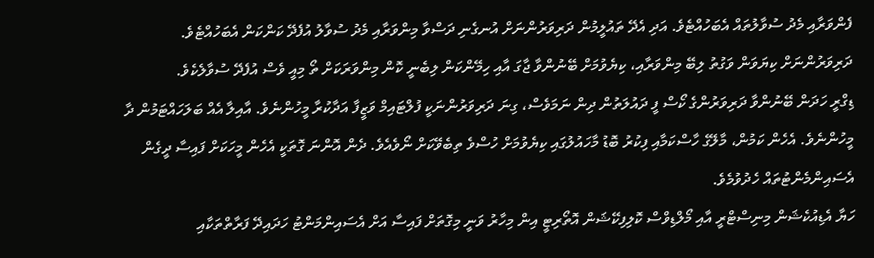ފެންވަރާއި މެދު ސުވާލުތައް އެބަހުއްޓެވެ. އަދި އެދޭ ތައުލީމުން ދަރިވަރުންނަށް އުނގެނި ދަސްވާ މިންވަރާއި މެދު ސުވާލު އުފެދޭ ކަންކަން އެބަހުއްޓެވެ. ދަރިވަރުންނަށް ކިޔަވަން ވަގުތު ލިބޭ މިންވަރާއި، ކިޔެވުމަށް ބޭނުންވާ ޖާގަ އާއި ހިމޭންކަން ލިބެނީ ކޮން މިންވަރަކަށް ތޯ މިއީ ވެސް އުފެދޭ ސުވާލެކެވެ.
ޑިގްރީ ހަދަން ބޭނުންވާ ދަރިވަރުންގެ ކޯސް ފީ ދައުލަތުން ދިން ނަމަވެސް، ގިނަ ދަރިވަރުންނަކީ ފުލްޓައިމް ވަޒީފާ އަދާކުރާ މީހުންނެވެ. އާއިލާ އެއް ބަލަހައްޓަމުން ދާ މީހުންނެވެ. އެހެން ކަމުން، މާލޭގެ ހާސްކަމާއި ފިކުރު ބޮޑު މާހައުލުގައި ކިޔެވުމަށް ހުސްވެ ތިބެވޭކަށް ނޯވެއެވެ. ދެން އޮންނަ ގޮތަކީ އެހެން މީހަކަށް ފައިސާ ދީގެން އެސައިންމެންޓުތައް ހެދުވުމެވެ.
ހަޔާ އެޑިއުކެޝަން މިނިސްޓްރީ އާއި މޯލްޑިވްސް ކޮލިފިކޭޝަން އޮތޯރިޓީ އިން މިހާރު ވަނީ މިގޮތަށް ފައިސާ އަށް އެސައިންމަންޓު ހަދައިދޭ ފަރާތްތަކާއި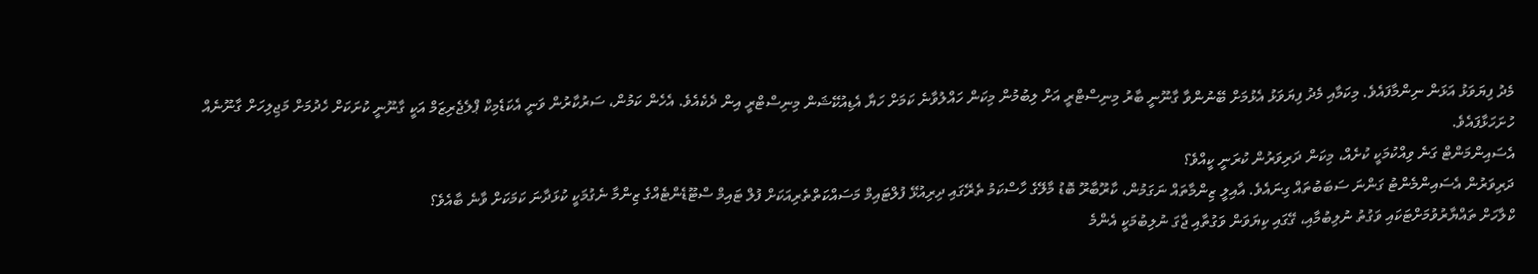މެދު ފިޔަވަޅު އަޅަން ނިންމާފައެވެ. މިކަމާއި މެދު ފިޔަވަޅު އެޅުމަށް ބޭނުންވާ ގާނޫނީ ބާރު މިނިސްޓްރީ އަށް ލިބުމުން މިކަން ހައްލުވާނެ ކަމަށް ހަޔާ އެޑިއުކޭޝަން މިނިސްޓްރީ އިން ދެކެއެވެ. އެހެން ކަމުން، ސަރުކާރުން ވަނީ އެކަޑެމިކް ޕްލެޖެރިޒަމް އަކީ ގާނޫނީ ކުށަކަށް ހެދުމަށް މަޖިލިހަށް ގާނޫނެއް ހުށަހަޅާފައެވެ.
އެސައިންމަންޓް ގަނެ ވިއްކުމަކީ ކުށެއް، މިކަން ދަރިވަރުން ކުރަނީ ކީއްވެ؟
ދަރިވަރުން އެސައިންމެންޓު ގަންނަ ސަބަބުތައް ގިނައެވެ. އާއިލީ ޒިންމާތައް ނަގަމުން، ކާރޫބާރޫ ބޮޑު މާލޭގެ ހާސްކަމު ތެރޭގައި ދިރިއުޅޭ ފުލްޓައިމް މަސައްކަތްތެރިއަކަށް ފުލް ޓައިމް ސްޓޫޑެންޓެއްގެ ޒިންމާ ނެގުމަކީ ކުޅަދާނަ ކަމަކަށް ވާނެ ބާއެވެ؟
ކްލާހަށް ތައްޔާރުވުމަށްޓަކައި ވަގުތު ނުލިބުމާއި، ގޭގައި ކިޔަވަން ވަގުތާއި ޖާގަ ނުލިބުމަކީ އެންމެ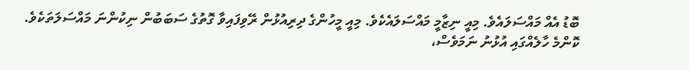ބޮޑު އެއް މައްސަލައެވެ. މިއީ ނިޒާމީ މައްސަލައެކެވެ. މިއީ މީހުންގެ ދިރިއުޅުން ރޭވިފައިވާ ގޮތުގެ ސަބަބުން ނިކުންނަ މައްސަލަތަކެވެ.
ކޮންމެ ހާލެއްގައި އުޅުނު ނަމަވެސް،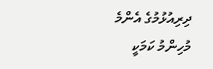ދިރިއުޅުމުގެ އެންމެ މުހިންމު ކަމަކީ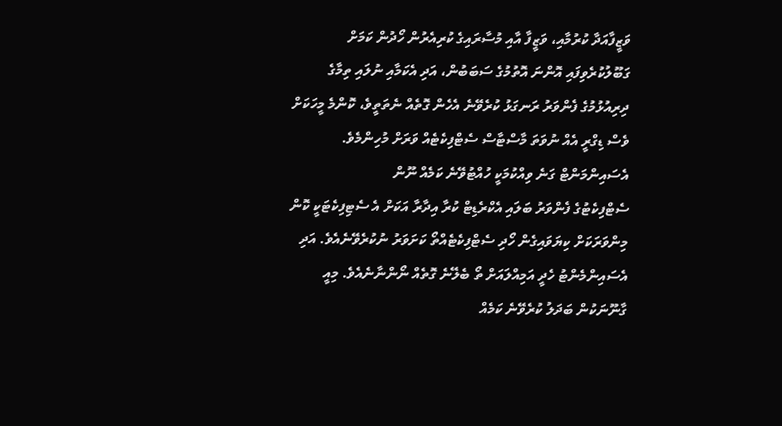ވަޒީފާއަދާ ކުރުމާއި، ވަޒީފާ އާއި މުސާރައިގެ ކުރިއެރުން ހޯދުން ކަމަށް ގަބޫލުކުރެވިފައި އޮންނަ އޮތުމުގެ ސަބަބުން، އަދި އެކަމާއި ނުލައި ތިމާގެ ދިރިއުޅުމުގެ ފެންވަރު ރަނގަޅު ކުރެވޭނެ އެހެން ގޮތެއް ނެތަތީވެ، ކޮންމެ މީހަކަށް ވެސް ޑިގްރީ އެއް ނުވަތަ މާސްޓާސް ސެޓްފިކެޓެއް ވަރަށް މުހިންމެވެ.
އެސައިންމަންޓް ގަނެ ވިއްކުމަކީ ހުއްޓުވޭނެ ކަމެއް ނޫން
ސެޓްފިކެޓުގެ ފެންވަރު ބަލައި އެކްރެޑިޓް ކުރާ އިދާރާ އަކަށް އެ ސެޓިފިކެޓަކީ ކޮން މިންވަރަކަށް ކިޔަވައިގެން ހޯދި ސެޓްފިކެޓެއްތޯ ކަށަވަރު ނުކުރެވޭނެއެވެ. އަދި އެސައިންމެންޓު ހެދީ އަމިއްލައަށް ތޯ ބެލޭނެ ގޮތެއް ނޯންނާނެއެވެ. މިއީ ގާނޫނަކުން ބަދަލު ކުރެވޭނެ ކަމެއް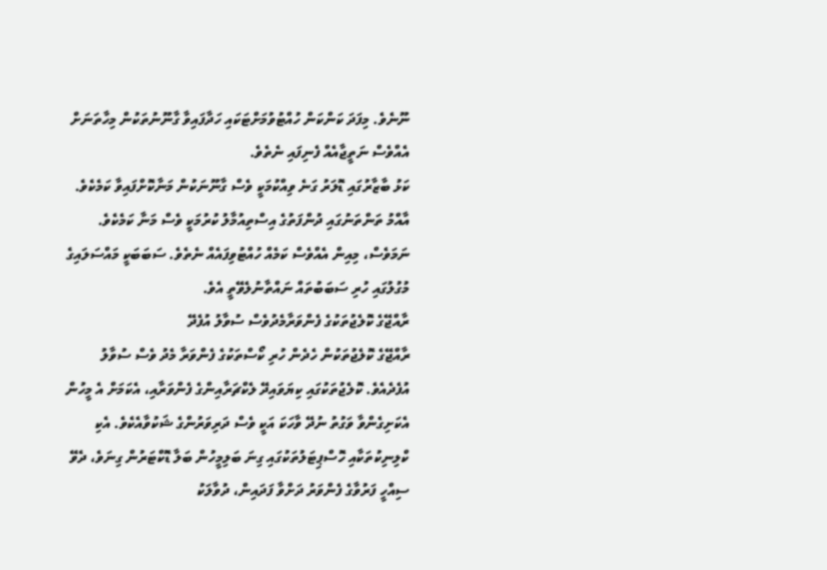ނޫނެވެ. މިފަދަ ކަންކަން ހުއްޓުވުމަށްޓަކައި ހަދާފައިވާ ގާނޫނުތަކުން މިހާތަނަށް އެއްވެސް ނަތީޖާއެއް ފެނިފައި ނެތެވެ.
ކަޅު ބާޒާރުގައި ޑޮލަރު ގަނެ ވިއްކުމަކީ ވެސް ގާނޫނަކުން މަނާކޮށްފައިވާ ކަމެކެވެ. އާއްމު ތަންތަނުގައި ދުންފަތުގެ އިސްތިއުމާލު ކުރުމަކީ ވެސް މަނާ ކަމެކެވެ. ނަމަވެސް، މިއިން އެއްވެސް ކަމެއް ހުއްޓުވިފައެއް ނެތެވެ. ސަބަބަކީ މައްސަލައިގެ މުގުލުގައި ހުރި ސަބަބުތައް ނައްތާނުލެވޭތީ އެވެ.
ރާއްޖޭގެ ކޮލެޖުތަކުގެ ފެންވަރާމެދުވެސް ސުވާލު އުފެދޭ
ރާއްޖޭގެ ކޮލެޖުތަކުން ހެދެން ހުރި ކޯސްތަކުގެ ފެންވަރާ މެދު ވެސް ސުވާލު އުފެދެއެވެ. ކޮލެޖުތަކުގައި ކިޔަވައިދޭ ލެކްޗަރާއިންގެ ފެންވަރާއި، އެކަމަށް އެ މީހުން އެކަށިގެންވާ ވަގުތު ނުދޭ ވާހަކަ އަކީ ވެސް ދަރިވަރުންގެ ޝަކުވާއެކެވެ. އެކި ކްލިނިކުތަކާއި ހޮސްޕިޓަލުތަކުގައި ގިނަ ބަލިމީހުން ބަލާ ޑޮކްޓަރުން ގިނަވެ، ދެވޭ ސިއްހީ ފަރުވާގެ ފެންވަރު ދަށްވާ ފަދައިން، ދުވާލަކު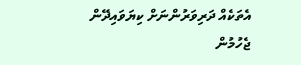އެތަކެއް ދަރިވަރުންނަށް ކިޔަވައިދޭން ޖެހުމުން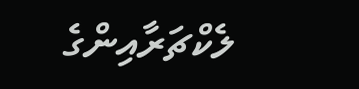ލެކްޗަރާއިންގެ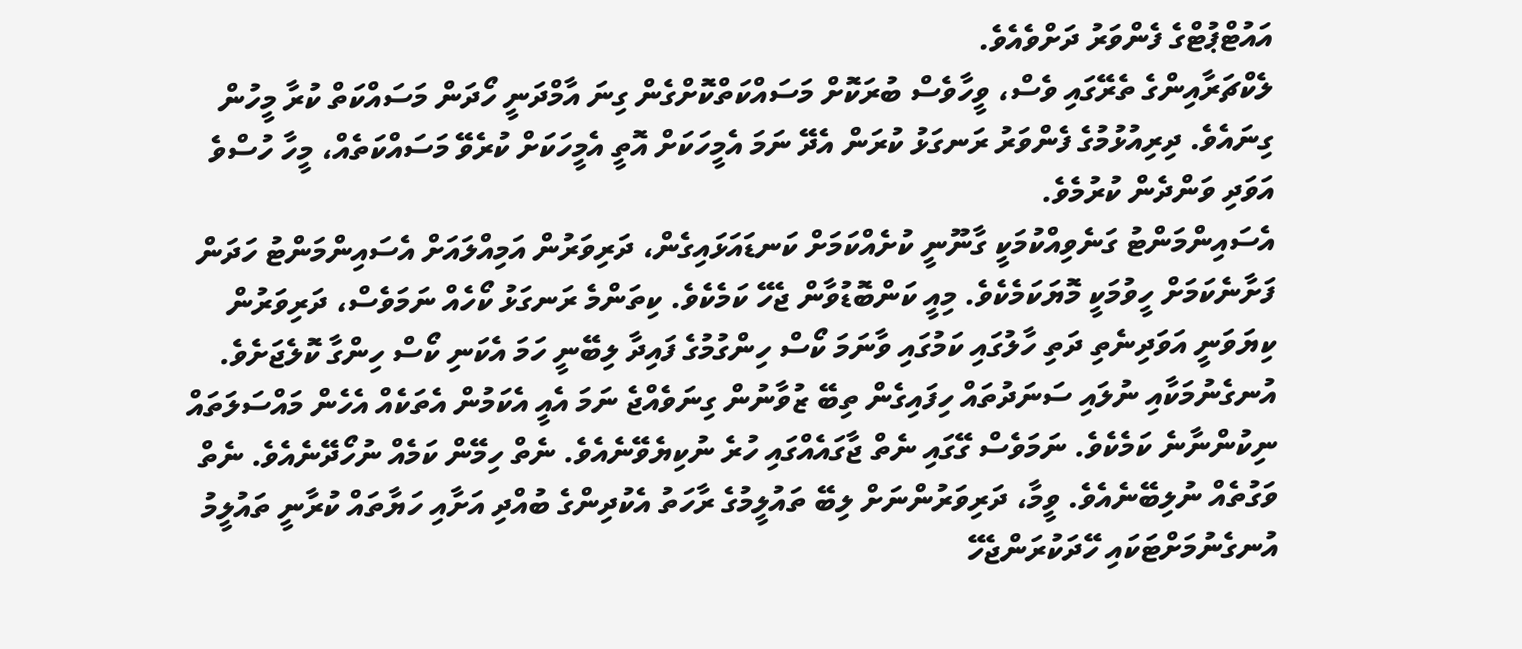އައުޓްޕުޓްގެ ފެންވަރު ދަށްވެއެވެ.
ލެކްޗަރާއިންގެ ތެރޭގައި ވެސް، ވީހާވެސް ބުރަކޮށް މަސައްކަތްކޮށްގެން ގިނަ އާމްދަނީ ހޯދަން މަސައްކަތް ކުރާ މީހުން ގިނައެވެ. ދިރިއުޅުމުގެ ފެންވަރު ރަނގަޅު ކުރަން އެދޭ ނަމަ އެމީހަކަށް އޮތީ އެމީހަކަށް ކުރެވޭ މަސައްކަތެއް، މީހާ ހުސްވެ އަވަދި ވަންދެން ކުރުމެވެ.
އެސައިންމަންޓު ގަނެވިއްކުމަކީ ގާނޫނީ ކުށެއްކަމަށް ކަނޑައަޅައިގެން، ދަރިވަރުން އަމިއްލައަށް އެސައިންމަންޓު ހަދަން ފަށާނެކަމަށް ހީވުމަކީ މޮޔަކަމެކެވެ. މިއީ ކަންބޮޑުވާން ޖެހޭ ކަމެކެވެ. ކިތަންމެ ރަނގަޅު ކޯހެއް ނަމަވެސް، ދަރިވަރުން ކިޔަވަނީ އަވަދިނެތި ދަތި ހާލުގައި ކަމުގައި ވާނަމަ ކޯސް ހިންގުމުގެ ފައިދާ ލިބޭނީ ހަމަ އެކަނި ކޯސް ހިންގާ ކޮލެޖަށެވެ.
އުނގެނުމަކާއި ނުލައި ސަނަދުތައް ހިފައިގެން ތިބޭ ޒުވާނުން ގިނަވެއްޖެ ނަމަ އެއީ އެކަމުން އެތަކެއް އެހެން މައްސަލަތައް ނިކުންނާނެ ކަމެކެވެ. ނަމަވެސް ގޭގައި ނެތް ޖާގައެއްގައި ހުރެ ނުކިޔެވޭނެއެވެ. ނެތް ހިމޭން ކަމެއް ނުހޯދޭނެއެވެ. ނެތް ވަގުތެއް ނުލިބޭނެއެވެ. ވީމާ، ދަރިވަރުންނަށް ލިބޭ ތައުލީމުގެ ރާހަތު އެކުދިންގެ ބުއްދި އަށާއި ހަޔާތައް ކުރާނީ ތައުލީމު އުނގެނުމަށްޓަކައި ހޭދަކުރަންޖެހޭ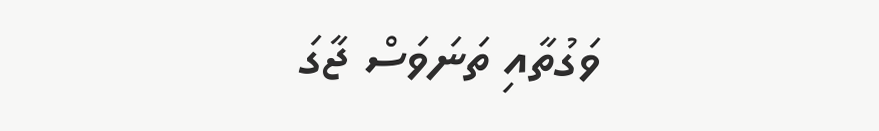ވަގުތާއި ތަނަވަސް ޖާގަ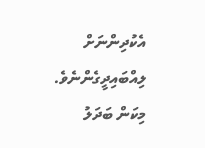އެކުދިންނަށް ލިއްބައިދީގެންނެވެ. މިކަން ބަދަލު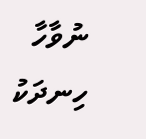ނުވާހާ ހިނދަކު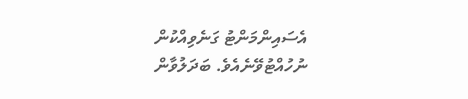އެސައިންމަންޓު ގަނެވިއްކުން ނުހުއްޓުވޭނެއެވެ. ބަދަލުވާން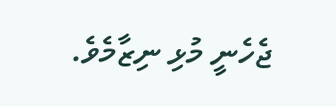ޖެހެނީ މުޅި ނިޒާމެވެ.